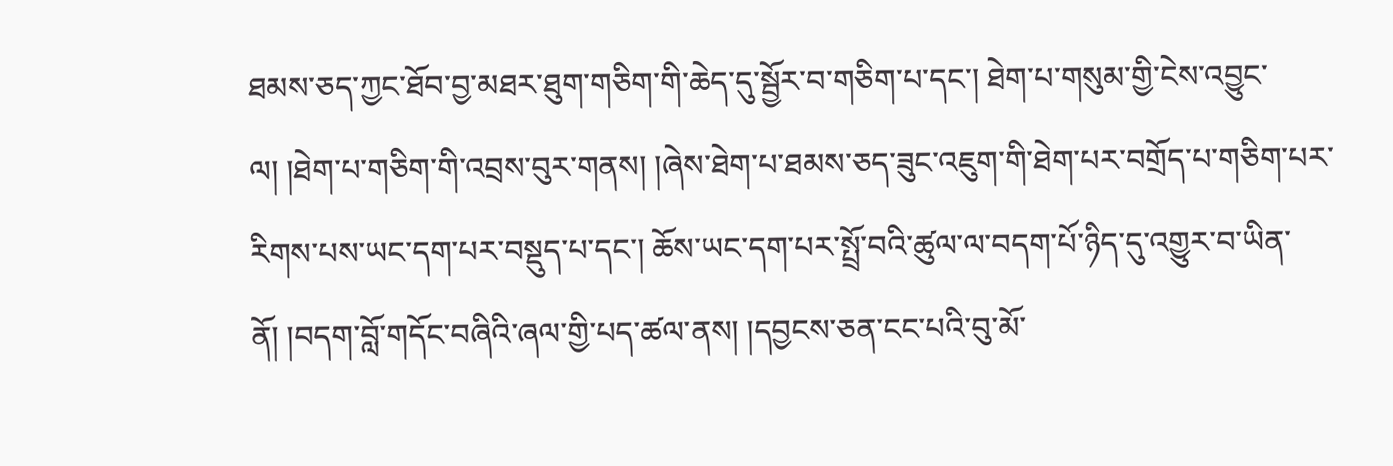ཐམས་ཅད་ཀྱང་ཐོབ་བྱ་མཐར་ཐུག་གཅིག་གི་ཆེད་དུ་སྦྱོར་བ་གཅིག་པ་དང་། ཐེག་པ་གསུམ་གྱི་ངེས་འབྱུང་ལ། །ཐེག་པ་གཅིག་གི་འབྲས་བུར་གནས། །ཞེས་ཐེག་པ་ཐམས་ཅད་ཟུང་འཇུག་གི་ཐེག་པར་བགྲོད་པ་གཅིག་པར་རིགས་པས་ཡང་དག་པར་བསྡུད་པ་དང་། ཆོས་ཡང་དག་པར་སྤྲོ་བའི་ཚུལ་ལ་བདག་པོ་ཉིད་དུ་འགྱུར་བ་ཡིན་ནོ། །བདག་བློ་གདོང་བཞིའི་ཞལ་གྱི་པད་ཚལ་ནས། །དབྱངས་ཅན་ངང་པའི་བུ་མོ་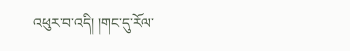འཕུར་བ་འདི། །གང་དུ་རོལ་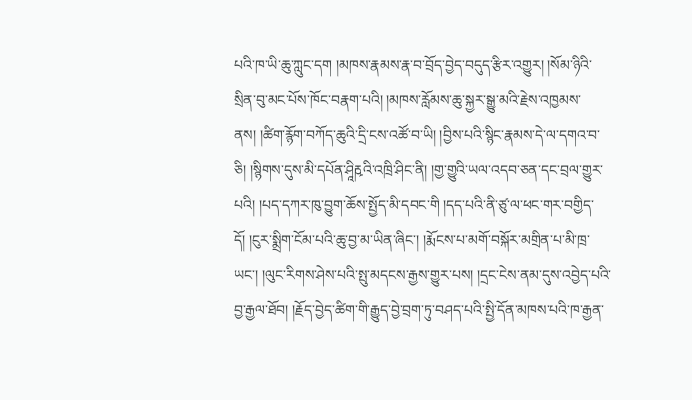པའི་ཁ་ཡི་ཆུ་ཀླུང་དག །མཁས་རྣམས་རྣ་བ་བྲོད་བྱེད་བདུད་རྩིར་འགྱུར། །སོམ་ཉིའི་སྲིན་བུ་མང་པོས་ཁོང་བརྣག་པའི། །མཁས་རློམས་ཆུ་སྐྱར་སྒྱུ་མའི་རྗེས་འཁྱམས་ནས། །ཚིག་རྙོག་བཀོད་ཆུའི་དྲི་ངས་འཚོ་བ་ཡི། །བྱིས་པའི་སྙིང་རྣམས་དེ་ལ་དགའ་བ་ཅི། །སྙིགས་དུས་མི་དཔོན་ཤཱིརྵའི་འཁྲི་ཤིང་ནི། །གྱ་གྱུའི་ཡལ་འདབ་ཅན་དང་བྲལ་གྱུར་པའི། །པད་དཀར་ཁུ་བྱུག་ཆོས་སྤྱོད་མི་དབང་གི །དད་པའི་ནི་ཙུ་ལ་ཕང་གར་བགྱིད་དོ། །ངུར་སྨྲིག་ངོམ་པའི་ཆུ་བྱ་མ་ཡིན་ཞིང་། །རྨོངས་པ་མགོ་བསྐོར་མགྲིན་པ་མི་ཁྲ་ཡང་། །ལུང་རིགས་ཤེས་པའི་སྤུ་མདངས་རྒྱས་གྱུར་པས། །དྲང་ངེས་ནམ་དུས་འབྱེད་པའི་བྱ་རྒྱལ་ཐོབ། །རྗོད་བྱེད་ཚིག་གི་རྒྱུད་བྱེ་བྲག་ཏུ་བཤད་པའི་སྤྱི་དོན་མཁས་པའི་ཁ་རྒྱན་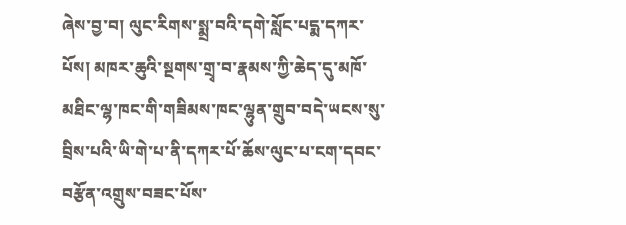ཞེས་བྱ་བ། ལུང་རིགས་སྨྲ་བའི་དགེ་སློང་པདྨ་དཀར་པོས། མཁར་ཆུའི་སྔགས་གྲྭ་བ་རྣམས་ཀྱི་ཆེད་དུ་མཁོ་མཐིང་ལྷ་ཁང་གི་གཟིམས་ཁང་ལྷུན་གྲུབ་བདེ་ཡངས་སུ་བྲིས་པའི་ཡི་གེ་པ་ནི་དཀར་པོ་ཆོས་ལུང་པ་ངག་དབང་བརྩོན་འགྲུས་བཟང་པོས་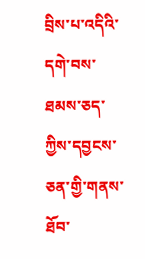བྲིས་པ་འདིའི་དགེ་བས་ཐམས་ཅད་ཀྱིས་དབྱངས་ཅན་གྱི་གནས་ཐོབ་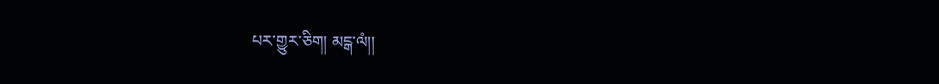པར་གྱུར་ཅིག། མངྒ་ལཾ།།